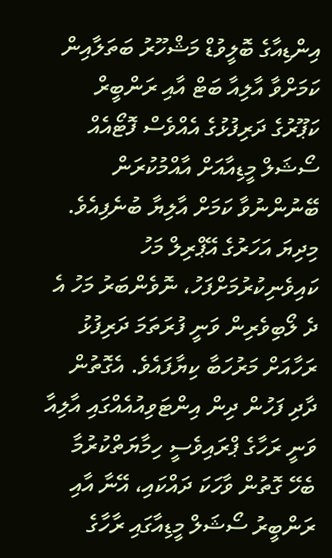އިންޑިއާގެ ބޮލީވުޑް މަޝްހޫރު ބަތަލާއިން ކަމަށްވާ އާލިއާ ބަޓް އާއި ރަންބީރް ކަޕޫރުގެ ދަރިފުޅުގެ އެއްވެސް ފޮޓޯއެއް ސޯޝަލް މީޑިއާއަށް އާއްމުކުރަން ބޭނުންނުވާ ކަމަށް އާލިޔާ ބުނެފިއެވެ.
މިދިޔަ އަހަރުގެ އޭޕްރިލް މަހު ކައިވެނިކުރުމަށްފަހު، ނޮވެންބަރު މަހު އެ ދެ ލޯބިވެރިން ވަނީ ފުރަތަމަ ދަރިފުޅު ރަހާއަށް މަރުހަބާ ކިޔާފައެވެ. އެގޮތުން ދާދި ފަހުން ދިން އިންޓަވިއުއެއްގައި އާލިއާ ވަނީ ރަހާގެ ޕްރައިވެސީ ހިމާޔަތްކުރުމާ ބެހޭ ގޮތުން ވާހަކަ ދައްކައި، އޭނާ އާއި ރަންބީރު ސޯޝަލް މީޑިއާގައި ރާހާގެ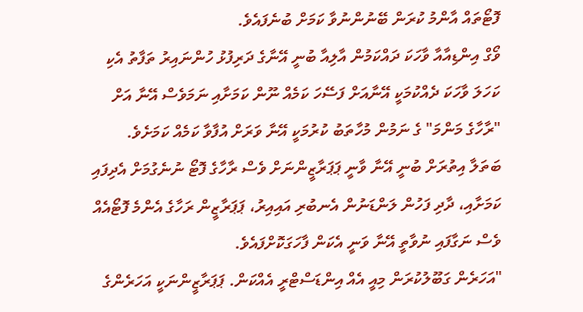ފޮޓޯތައް އާންމު ކުރަން ބޭނުންނުވާ ކަމަށް ބުނެފައެވެ.
ވޯގް އިންޑިއާއާ ވާހަކަ ދައްކަމުން އާލިއާ ބުނީ އޭނާގެ ދަރިފުޅު ހުންނައިރު ތަފާތު އެކި ކަހަލަ ވާހަކަ ދެއްކުމަކީ އޭނާއަށް ފަސޭހަ ކަމެއް ނޫން ކަމަށާއި ނަމަވެސް އޭނާ އަށް "ރާހާގެ މަންމަ" ގެ ނަމުން މުހާތަބު ކުރުމަކީ އޭނާ ވަރަށް އުފާވާ ކަމެއް ކަމަށެވެ.
ބަތަލާ އިތުރަށް ބުނީ އޭނާ ވާނީ ޕަޕަރާޒީންނަށް ވެސް ރާހާގެ ފޮޓޯ ނުނެގުމަށް އެދިފައި ކަމަށާއި، ދާދި ފަހުން ލަންޑަނުން އެނބުރި އައިއިރު، ޕަޕަރާޒީން ރަހާގެ އެންމެ ފޮޓޯއެއް ވެސް ނަގާފައި ނުވާތީ އޭނާ ވަނީ އެކަން ފާހަގަކޮށްފައެވެ.
"އަހަރެން ގަބޫލުކުރަން މިއީ އެއް އިންޑަސްޓްރީ އެއްކަން. ޕަޕަރާޒީންނަކީ އަހަރެންގެ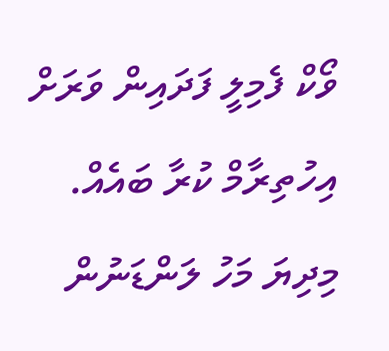ވޯކް ފެމިލީ ފަދައިން ވަރަށް އިހުތިރާމް ކުރާ ބައެއް. މިދިޔަ މަހު ލަންޑަނުން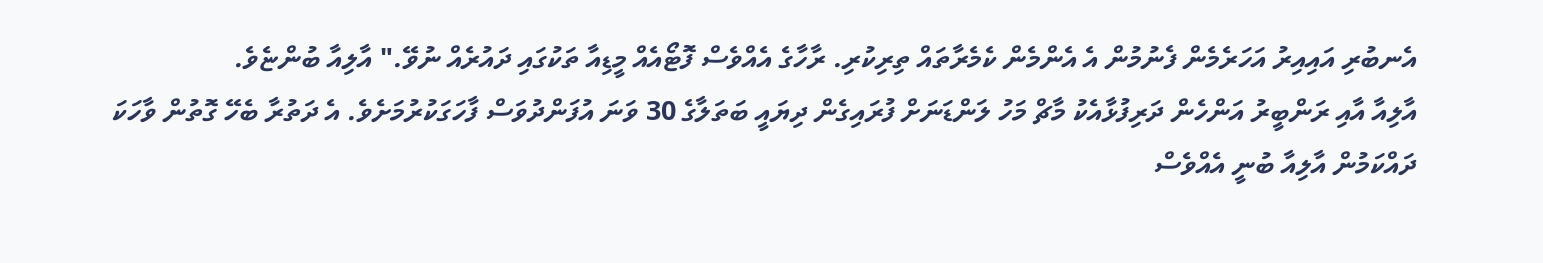އެނބުރި އައިއިރު އަހަރެމެން ފެނުމުން އެ އެންމެން ކެމެރާތައް ތިރިކުރި. ރާހާގެ އެއްވެސް ފޮޓޯއެއް މީޑިއާ ތަކުގައި ދައުރެއް ނުވޭ." އާލިއާ ބުންޏެވެ.
އާލިއާ އާއި ރަންބީރު އަންހެން ދަރިފުޅާއެކު މާޗް މަހު ލަންޑަނަށް ފުރައިގެން ދިޔައީ ބަތަލާގެ 30 ވަނަ އުފަންދުވަސް ފާހަގަކުރުމަށެވެ. އެ ދަތުރާ ބެހޭ ގޮތުން ވާހަކަ ދައްކަމުން އާލިއާ ބުނީ އެއްވެސް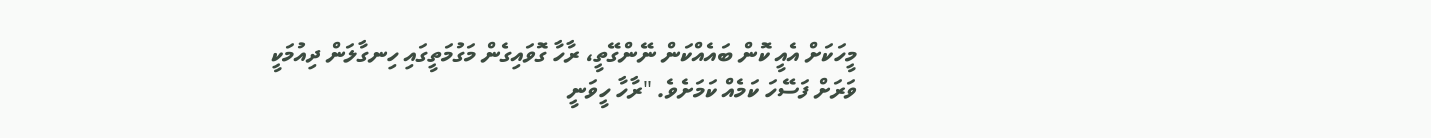މީހަކަށް އެއީ ކޮން ބައެއްކަން ނޭންގޭތީ، ރާހާ ގޮވައިގެން މަގުމަތީގައި ހިނގާލަން ދިއުމަކީ ވަރަށް ފަސޭހަ ކަމެއް ކަމަށެވެ. "ރާހާ ހީވަނީ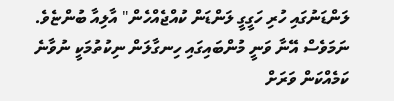ލަންޑަނުގައި ހުރި ހަގީގީ ލަންޑަން ކުއްޖެއްހެން" އާލިއާ ބުންޏެވެ. ނަމަވެސް އޭނާ ވަނީ މުންބައިގައި ހިނގާލަން ނިކުތުމަކީ ނުވާނެ ކަމެއްކަން ވަރަށް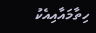ހިތާމައާއިއެކު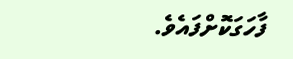ފާހަގަކޮށްފައެވެ.